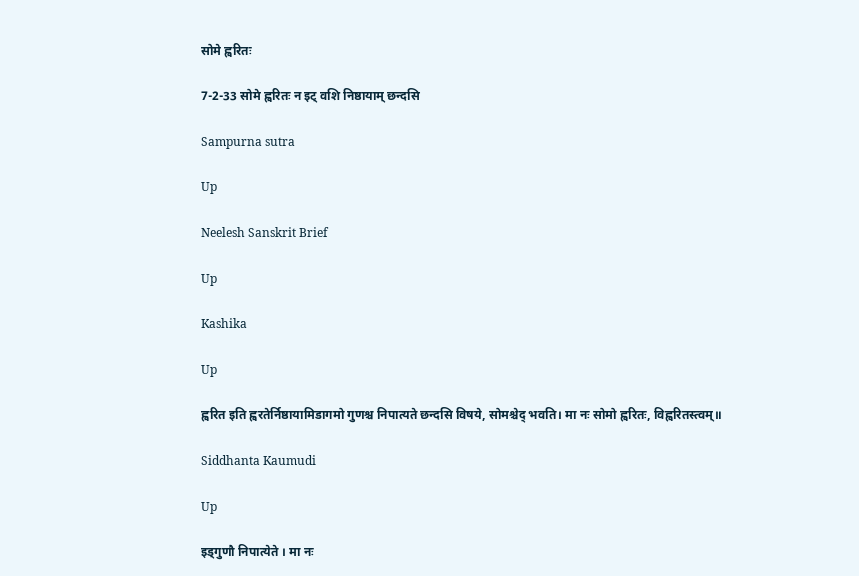सोमे ह्वरितः

7-2-33 सोमे ह्वरितः न इट् वशि निष्ठायाम् छन्दसि

Sampurna sutra

Up

Neelesh Sanskrit Brief

Up

Kashika

Up

ह्वरित इति ह्वरतेर्निष्ठायामिडागमो गुणश्च निपात्यते छन्दसि विषये, सोमश्चेद् भवति। मा नः सोमो ह्वरितः, विह्वरितस्त्वम्॥

Siddhanta Kaumudi

Up

इड्गुणौ निपात्येते । मा नः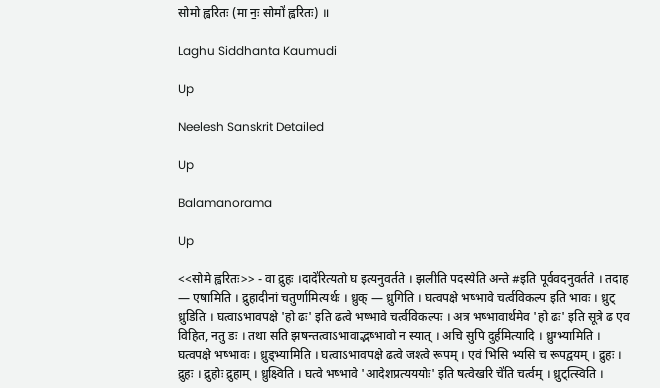सोमो ह्वरितः (मा नः॒ सोमो॑ ह्वरितः) ॥

Laghu Siddhanta Kaumudi

Up

Neelesh Sanskrit Detailed

Up

Balamanorama

Up

<<सोमे ह्वरितः>> - वा द्रुहः ।दादे॑रित्यतो घ इत्यनुवर्तते । झलीति पदस्येति अन्ते #इति पूर्ववदनुवर्तते । तदाह — एषामिति । द्रुहादीनां चतुर्णामित्यर्थः । ध्रुक् — ध्रुगिति । घत्वपक्षे भष्भावे चर्त्वविकल्प इति भावः । ध्रुट् ध्रुडिति । घत्वाऽभावपक्षे 'हो ढः' इति ढत्वे भष्भावे चर्त्वविकल्पः । अत्र भष्भावार्थमेव 'हो ढः' इति सूत्रे ढ एव विहित, नतु डः । तथा सति झषन्तत्वाऽभावाद्भष्भावो न स्यात् । अचि सुपि दुर्हमित्यादि । ध्रुग्भ्यामिति । घत्वपक्षे भष्भावः । ध्रुड्भ्यामिति । घत्वाऽभावपक्षे ढत्वे जश्त्वे रूपम् । एवं भिसि भ्यसि च रूपद्वयम् । द्रुहः । द्रुहः । द्रुहोः द्रुहाम् । ध्रुक्ष्विति । घत्वे भष्भावे 'आदेशप्रत्यययोः' इति षत्वेखरि चे॑ति चर्त्वम् । ध्रुट्त्स्विति ।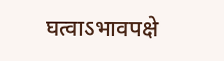घत्वाऽभावपक्षे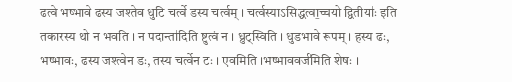ढत्वे भष्भावे ढस्य जश्तेव धुटि चर्त्वे डस्य चर्त्वम् । चर्त्वस्याऽसिद्धत्वा॒च्चयो द्वितीयाः॑ इति तकारस्य थो न भवति । न पदान्ता॑दिति ष्टुत्वं न । ध्रुट्स्विति । धुडभावे रूपम् । हस्य ढः, भष्भावः, ढस्य जश्त्वेन डः, तस्य चर्त्वेन टः । एवमिति ।भष्भाववर्ज॑मिति शेषः ।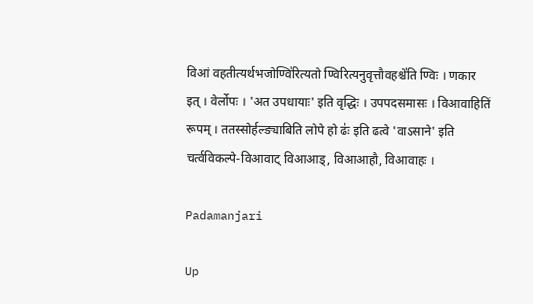विआं वहतीत्यर्थभजोण्वि॑रित्यतो ण्विरित्यनुवृत्तौवहश्चे॑ति ण्विः । णकार इत् । वेर्लोपः । 'अत उपधायाः' इति वृद्धिः । उपपदसमासः । विआवाहितिं रूपम् । ततस्सोर्हल्ङ्याबिति लोपे हो ढः॑ इति ढत्वे 'वाऽसाने' इति चर्त्वविकल्पे-विआवाट् विआआड्, विआआहौ, विआवाहः ।

Padamanjari

Up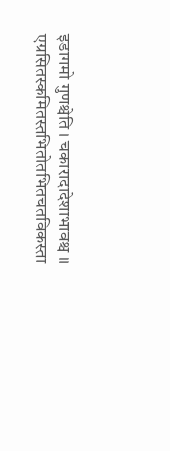इडागमो गुणश्चेति । चकारादादेशाभावश्च ॥ एग्रसितस्कमितस्तभितोतभितचतविकस्ता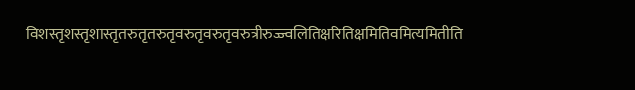विशस्तृशस्तृशास्तृतरुतृतरुतृवरुतृवरुतृवरुत्रीरुज्ज्वलितिक्षरितिक्षमितिवमित्यमितीति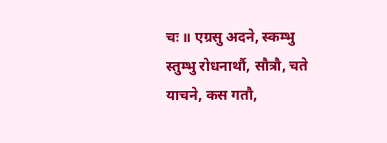चः ॥ एग्रसु अदने, स्कम्भु स्तुम्भु रोधनार्थौ, सौत्रौ, चते याचने, कस गतौ,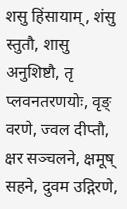शसु हिंसायाम्, शंसु स्तुतौ, शासु अनुशिष्टौ, तृ प्लवनतरणयोः, वृङ् वरणे, ज्वल दीप्तौ, क्षर सञ्चलने, क्षमूष् सहने, दुवम उद्गिरणे,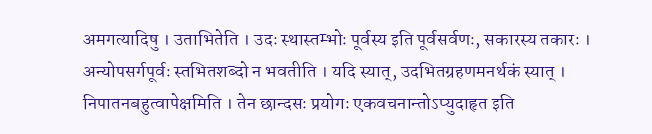अमगत्यादिषु । उताभितेति । उदः स्थास्तम्भोः पूर्वस्य इति पूर्वसर्वणः, सकारस्य तकारः । अन्योपसर्गपूर्वः स्तभितशब्दो न भवतीति । यदि स्यात्, उदभितग्रहणमनर्थकं स्यात् । निपातनबहुत्वापेक्षमिति । तेन छान्दसः प्रयोगः एकवचनान्तोऽप्युदाहृत इति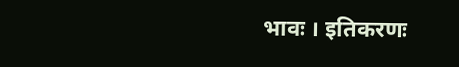भावः । इतिकरणः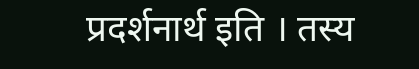प्रदर्शनार्थ इति । तस्य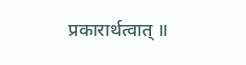प्रकारार्थत्वात् ॥